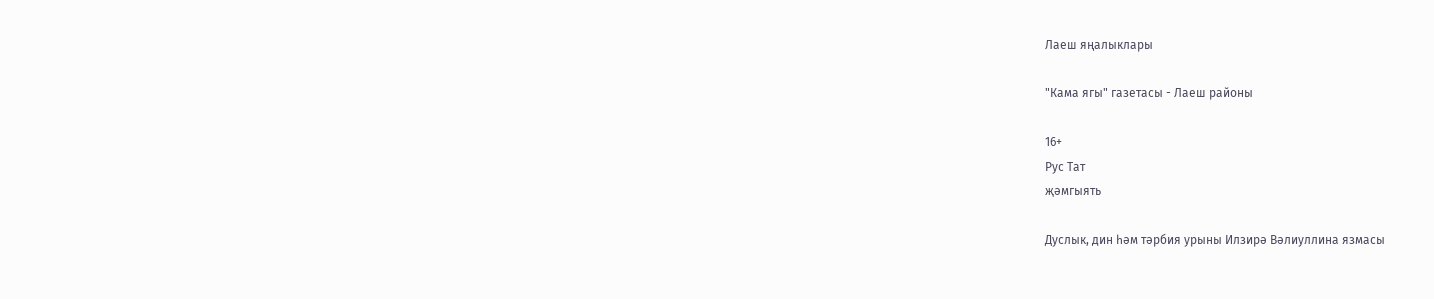Лаеш яңалыклары

"Кама ягы" газетасы - Лаеш районы

16+
Рус Тат
җәмгыять

Дуслык, дин һәм тәрбия урыны Илзирә Вәлиуллина язмасы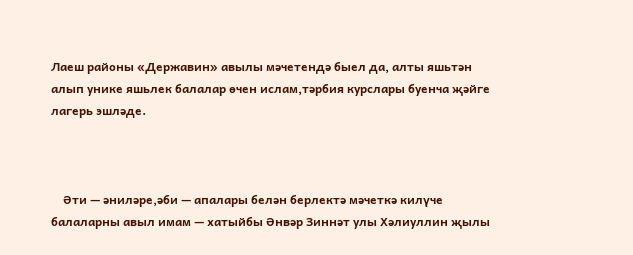Лаеш районы «Державин» авылы мәчетендә быел да, алты яшьтән алып унике яшьлек балалар өчен ислам,тәрбия курслары буенча җәйге лагерь эшләде.



    Әти — әниләре,әби — апалары белән берлектә мәчеткә килүче балаларны авыл имам — хатыйбы Әнвәр Зиннәт улы Хәлиуллин җылы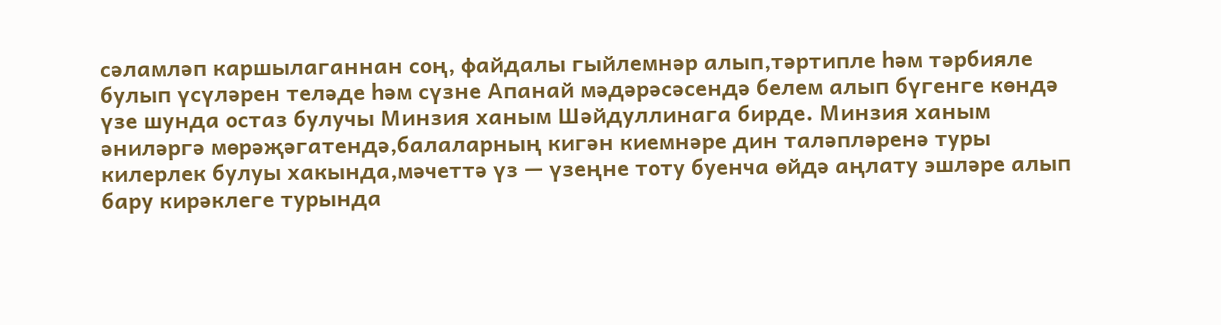сәламләп каршылаганнан соң, файдалы гыйлемнәр алып,тәртипле һәм тәрбияле булып үсүләрен теләде һәм сүзне Апанай мәдәрәсәсендә белем алып бүгенге көндә үзе шунда остаз булучы Минзия ханым Шәйдуллинага бирде. Минзия ханым әниләргә мөрәҗәгатендә,балаларның кигән киемнәре дин таләпләренә туры килерлек булуы хакында,мәчеттә үз — үзеңне тоту буенча өйдә аңлату эшләре алып бару кирәклеге турында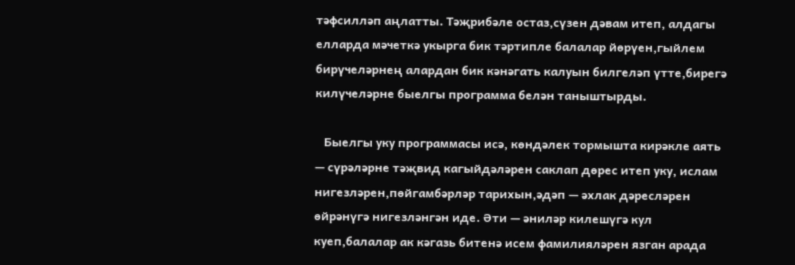тәфсилләп аңлатты. Тәҗрибәле остаз,сүзен дәвам итеп, алдагы елларда мәчеткә укырга бик тәртипле балалар йөрүен,гыйлем бирүчеләрнең алардан бик кәнәгать калуын билгеләп үтте,бирегә килүчеләрне быелгы программа белән таныштырды.

   Быелгы уку программасы исә, көндәлек тормышта кирәкле аять — сүрәләрне тәҗвид кагыйдәләрен саклап дөрес итеп уку, ислам нигезләрен,пөйгамбәрләр тарихын,әдәп — әхлак дәресләрен өйрәнүгә нигезләнгән иде. Әти — әниләр килешүгә кул куеп,балалар ак кәгазь битенә исем фамилияләрен язган арада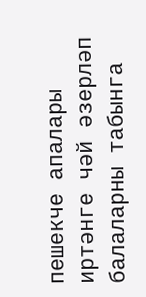пешекче апалары иртәнге чәй әзерләп балаларны табынга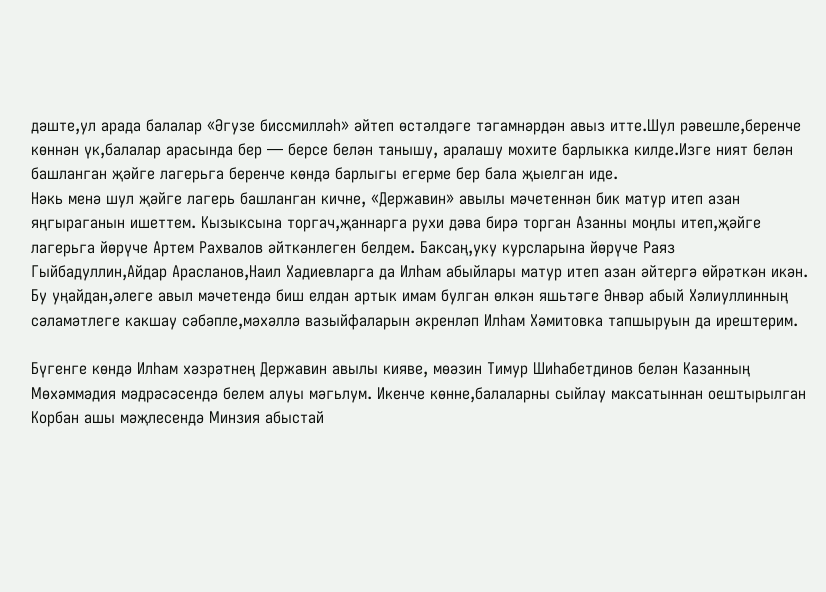дәште,ул арада балалар «Әгузе биссмилләһ» әйтеп өстәлдәге тәгамнәрдән авыз итте.Шул рәвешле,беренче көннән үк,балалар арасында бер — берсе белән танышу, аралашу мохите барлыкка килде.Изге ният белән башланган җәйге лагерьга беренче көндә барлыгы егерме бер бала җыелган иде.
Нәкь менә шул җәйге лагерь башланган кичне, «Державин» авылы мәчетеннән бик матур итеп азан яңгыраганын ишеттем. Кызыксына торгач,җаннарга рухи дәва бирә торган Азанны моңлы итеп,җәйге лагерьга йөрүче Артем Рахвалов әйткәнлеген белдем. Баксаң,уку курсларына йөрүче Раяз Гыйбадуллин,Айдар Арасланов,Наил Хадиевларга да Илһам абыйлары матур итеп азан әйтергә өйрәткән икән. Бу уңайдан,әлеге авыл мәчетендә биш елдан артык имам булган өлкән яшьтәге Әнвәр абый Хәлиуллинның сәламәтлеге какшау сәбәпле,мәхәллә вазыйфаларын әкренләп Илһам Хәмитовка тапшыруын да ирештерим.

Бүгенге көндә Илһам хәзрәтнең Державин авылы кияве, мөәзин Тимур Шиһабетдинов белән Казанның Мөхәммәдия мәдрәсәсендә белем алуы мәгьлум. Икенче көнне,балаларны сыйлау максатыннан оештырылган Корбан ашы мәҗлесендә Минзия абыстай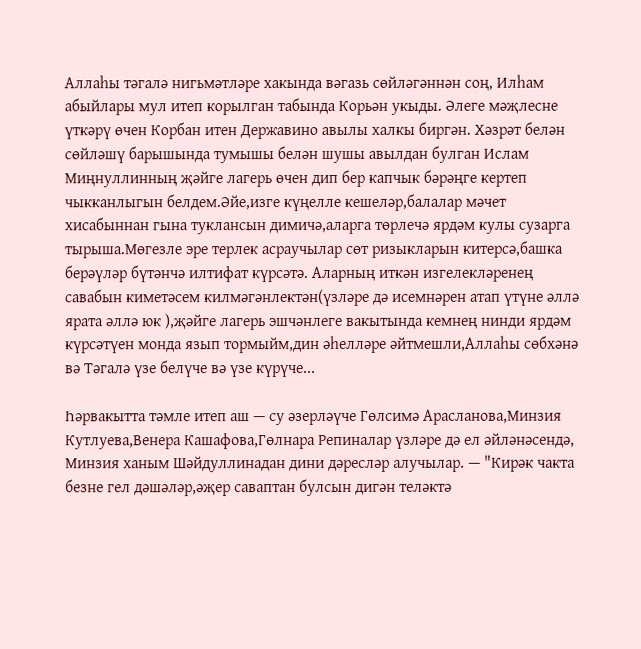Аллаһы тәгалә нигьмәтләре хакында вәгазь сөйләгәннән соң, Илһам абыйлары мул итеп корылган табында Корьән укыды. Әлеге мәҗлесне үткәрү өчен Корбан итен Державино авылы халкы биргән. Хәзрәт белән сөйләшү барышында тумышы белән шушы авылдан булган Ислам Миңнуллинның җәйге лагерь өчен дип бер капчык бәрәңге кертеп чыкканлыгын белдем.Әйе,изге күңелле кешеләр,балалар мәчет хисабыннан гына туклансын димичә,аларга төрлечә ярдәм кулы сузарга тырыша.Мөгезле эре терлек асраучылар сөт ризыкларын китерсә,башка берәүләр бүтәнчә илтифат күрсәтә. Аларның иткән изгелекләренең савабын киметәсем килмәгәнлектән(үзләре дә исемнәрен атап үтүне әллә ярата әллә юк ),җәйге лагерь эшчәнлеге вакытында кемнең нинди ярдәм күрсәтүен монда язып тормыйм,дин әһелләре әйтмешли,Аллаһы сөбхәнә вә Тәгалә үзе белүче вә үзе күрүче...

Һәрвакытта тәмле итеп аш — су әзерләүче Гөлсимә Арасланова,Минзия Кутлуева,Венера Кашафова,Гөлнара Репиналар үзләре дә ел әйләнәсендә, Минзия ханым Шәйдуллинадан дини дәресләр алучылар. — "Кирәк чакта безне гел дәшәләр,әҗер саваптан булсын дигән теләктә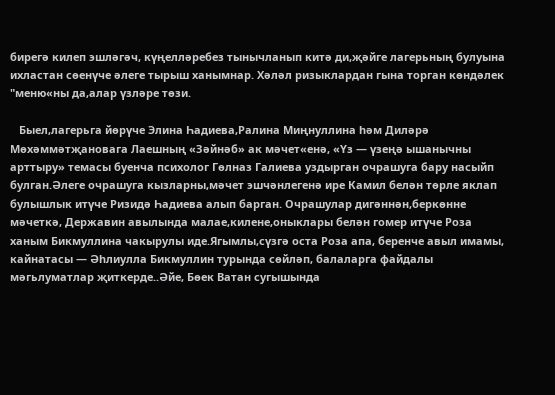бирегә килеп эшләгәч, күңелләребез тынычланып китә ди,җәйге лагерьның булуына ихластан сөенүче әлеге тырыш ханымнар. Хәләл ризыклардан гына торган көндәлек "меню«ны да,алар үзләре төзи.

   Быел,лагерьга йөрүче Элина Һадиева,Ралина Миңнуллина һәм Диләрә Мөхәммәтҗановага Лаешның «Зәйнәб» ак мәчет«енә, «Үз — үзеңә ышанычны арттыру» темасы буенча психолог Гөлназ Галиева уздырган очрашуга бару насыйп булган.Әлеге очрашуга кызларны,мәчет эшчәнлегенә ире Камил белән төрле яклап булышлык итүче Ризидә Һадиева алып барган. Очрашулар дигәннән,беркөнне мәчеткә, Державин авылында малае,килене,оныклары белән гомер итүче Роза ханым Бикмуллина чакырулы иде.Ягымлы,сүзгә оста Роза апа, беренче авыл имамы, кайнатасы — Әһлиулла Бикмуллин турында сөйләп, балаларга файдалы мәгьлуматлар җиткерде..Әйе, Бөек Ватан сугышында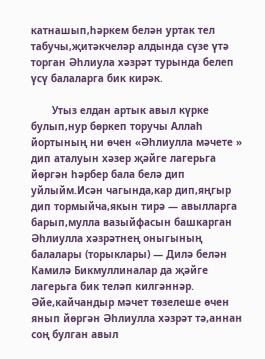катнашып,һәркем белән уртак тел табучы,җитәкчеләр алдында сүзе үтә торган Әһлиула хәзрәт турында белеп үсү балаларга бик кирәк.

       Утыз елдан артык авыл күрке булып,нур бөркеп торучы Аллаһ йортының ни өчен «Әһлиулла мәчете » дип аталуын хәзер җәйге лагерьга йөргән һәрбер бала белә дип уйлыйм.Исән чагында,кар дип,яңгыр дип тормыйча,якын тирә — авылларга барып,мулла вазыйфасын башкарган Әһлиулла хәзрәтнең оныгының балалары (торыклары) — Дилә белән Камилә Бикмуллиналар да җәйге лагерьга бик теләп килгәннәр. Әйе,кайчандыр мәчет төзелеше өчен янып йөргән Әһлиулла хәзрәт тә,аннан соң булган авыл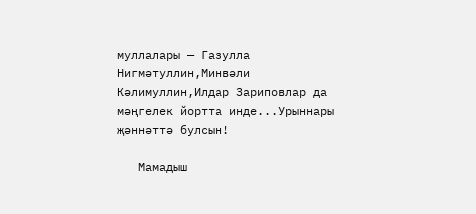муллалары — Газулла Нигмәтуллин,Минвәли Кәлимуллин,Илдар Зариповлар да мәңгелек йортта инде...Урыннары җәннәттә булсын!

   Мамадыш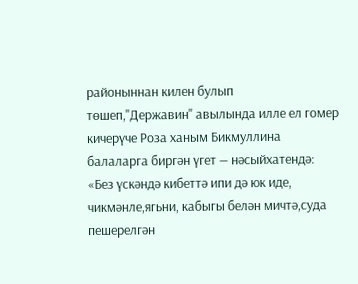районыннан килен булып төшеп,"Державин" авылында илле ел гомер кичерүче Роза ханым Бикмуллина балаларга биргән үгет — нәсыйхатендә: «Без үскәндә кибеттә ипи дә юк иде, чикмәнле,ягьни, кабыгы белән мичтә,суда пешерелгән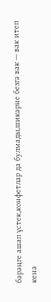бәрәңге ашап үстек,конфетлар да булмады,шикәрне безгә вак — вак итеп кенә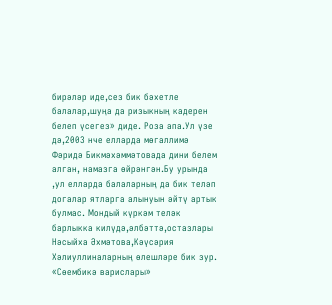бирәләр иде,сез бик бәхетле балалар,шуңа да ризыкның кадерен белеп үсегез» диде. Роза апа.Ул үзе дә,2003 нче елларда мөгаллимә Фәридә Бикмәхәммәтовада дини белем алган, намазга өйрәнгән.Бу урында ,ул елларда балаларның да бик теләп догалар ятларга алынуын әйтү артык булмас. Мондый күркәм теләк барлыкка килүдә,әлбәттә,остазлары Нәсыйха Әхмәтова,Кәүсәрия Хәлиуллиналарның өлешләре бик зур. «Сөембикә варислары»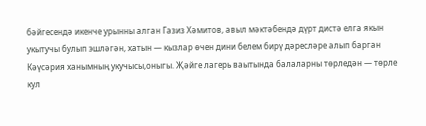бәйгесендә икенче урынны алган Газиз Хәмитов, авыл мәктәбендә дүрт дистә елга якын укытучы булып эшләгән, хатын — кызлар өчен дини белем бирү дәресләре алып барган Кәүсәрия ханымның укучысы,оныгы. Җәйге лагерь ваытында балаларны төрледән — төрле кул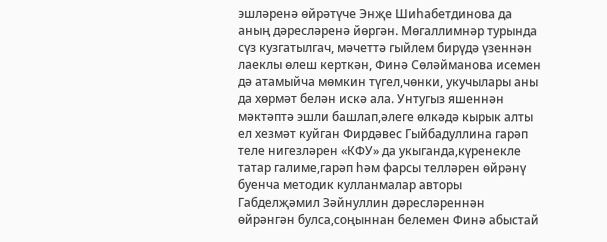эшләренә өйрәтүче Энҗе Шиһабетдинова да аның дәресләренә йөргән. Мөгаллимнәр турында сүз кузгатылгач, мәчеттә гыйлем бирүдә үзеннән лаеклы өлеш керткән, Финә Сөләйманова исемен дә атамыйча мөмкин түгел,чөнки, укучылары аны да хөрмәт белән искә ала. Унтугыз яшеннән мәктәптә эшли башлап,әлеге өлкәдә кырык алты ел хезмәт куйган Фирдәвес Гыйбадуллина гарәп теле нигезләрен «КФУ» да укыганда,күренекле татар галиме,гарәп һәм фарсы телләрен өйрәнү буенча методик кулланмалар авторы Габделҗәмил Зәйнуллин дәресләреннән өйрәнгән булса,соңыннан белемен Финә абыстай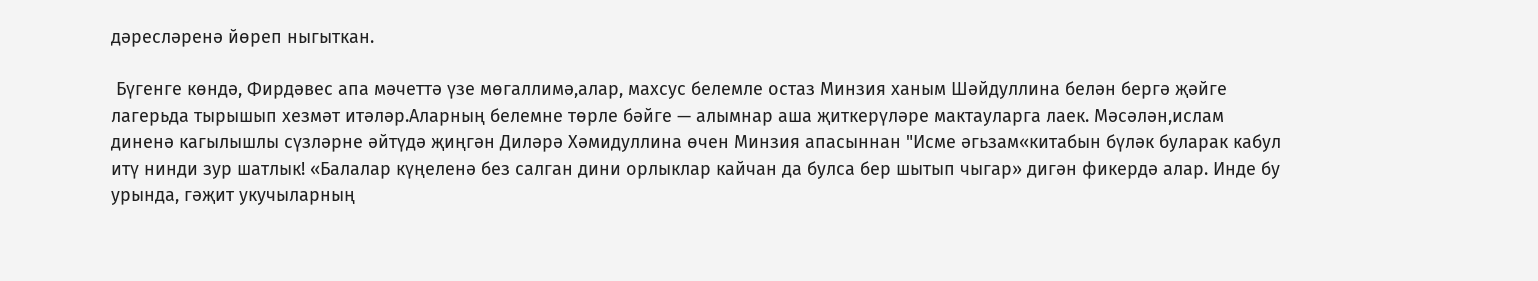дәресләренә йөреп ныгыткан.

 Бүгенге көндә, Фирдәвес апа мәчеттә үзе мөгаллимә,алар, махсус белемле остаз Минзия ханым Шәйдуллина белән бергә җәйге лагерьда тырышып хезмәт итәләр.Аларның белемне төрле бәйге — алымнар аша җиткерүләре мактауларга лаек. Мәсәлән,ислам диненә кагылышлы сүзләрне әйтүдә җиңгән Диләрә Хәмидуллина өчен Минзия апасыннан "Исме әгьзам«китабын бүләк буларак кабул итү нинди зур шатлык! «Балалар күңеленә без салган дини орлыклар кайчан да булса бер шытып чыгар» дигән фикердә алар. Инде бу урында, гәҗит укучыларның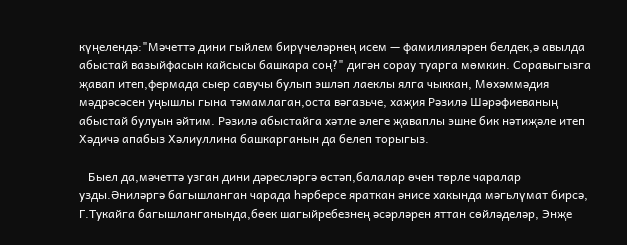күңелендә:"Мәчеттә дини гыйлем бирүчеләрнең исем — фамилияләрен белдек,ә авылда абыстай вазыйфасын кайсысы башкара соң?" дигән сорау туарга мөмкин. Соравыгызга җавап итеп,фермада сыер савучы булып эшләп лаеклы ялга чыккан, Мөхәммәдия мәдрәсәсен уңышлы гына тәмамлаган,оста вәгазьче, хаҗия Рәзилә Шәрәфиеваның абыстай булуын әйтим. Рәзилә абыстайга хәтле әлеге җаваплы эшне бик нәтиҗәле итеп Хәдичә апабыз Хәлиуллина башкарганын да белеп торыгыз.

   Быел да,мәчеттә узган дини дәресләргә өстәп,балалар өчен төрле чаралар узды.Әниләргә багышланган чарада һәрберсе яраткан әнисе хакында мәгьлүмат бирсә, Г.Тукайга багышланганында,бөек шагыйребезнең әсәрләрен яттан сөйләделәр, Энҗе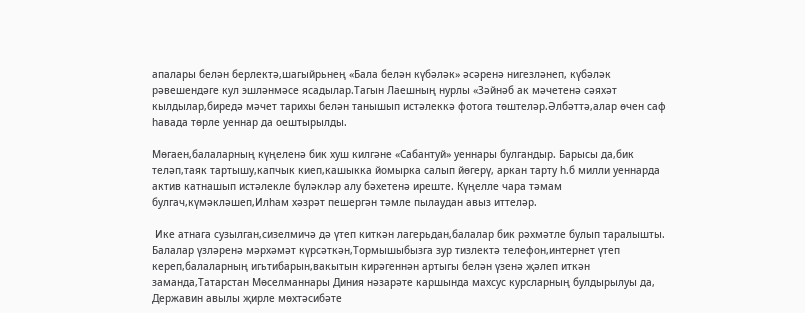апалары белән берлектә,шагыйрьнең «Бала белән күбәләк» әсәренә нигезләнеп, күбәләк рәвешендәге кул эшләнмәсе ясадылар.Тагын Лаешның нурлы «Зәйнәб ак мәчетенә сәяхәт кылдылар,биредә мәчет тарихы белән танышып истәлеккә фотога төштеләр.Әлбәттә,алар өчен саф һавада төрле уеннар да оештырылды.

Мөгаен,балаларның күңеленә бик хуш килгәне «Сабантуй» уеннары булгандыр. Барысы да,бик теләп,таяк тартышу,капчык киеп,кашыкка йомырка салып йөгерү, аркан тарту һ.б милли уеннарда актив катнашып истәлекле бүләкләр алу бәхетенә иреште. Күңелле чара тәмам булгач,күмәкләшеп,Илһам хәзрәт пешергән тәмле пылаудан авыз иттеләр.

 Ике атнага сузылган,сизелмичә дә үтеп киткән лагерьдан,балалар бик рәхмәтле булып таралышты. Балалар үзләренә мәрхәмәт күрсәткән,Тормышыбызга зур тизлектә телефон,интернет үтеп кереп,балаларның игьтибарын,вакытын кирәгеннән артыгы белән үзенә җәлеп иткән заманда,Татарстан Мөселманнары Диния нәзарәте каршында махсус курсларның булдырылуы да, Державин авылы җирле мөхтәсибәте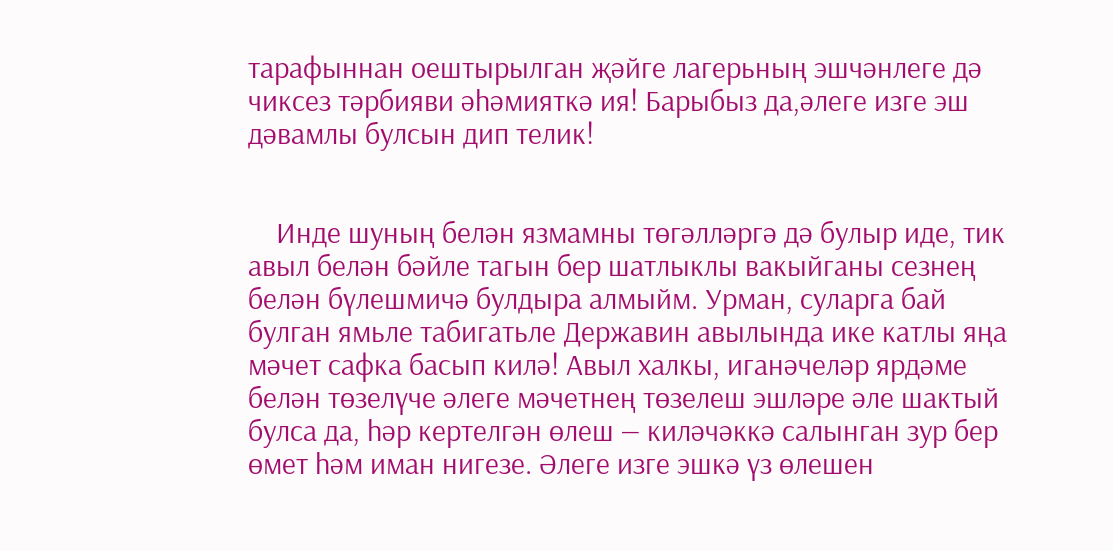тарафыннан оештырылган җәйге лагерьның эшчәнлеге дә чиксез тәрбияви әһәмияткә ия! Барыбыз да,әлеге изге эш дәвамлы булсын дип телик!


    Инде шуның белән язмамны төгәлләргә дә булыр иде, тик авыл белән бәйле тагын бер шатлыклы вакыйганы сезнең белән бүлешмичә булдыра алмыйм. Урман, суларга бай булган ямьле табигатьле Державин авылында ике катлы яңа мәчет сафка басып килә! Авыл халкы, иганәчеләр ярдәме белән төзелүче әлеге мәчетнең төзелеш эшләре әле шактый булса да, һәр кертелгән өлеш — киләчәккә салынган зур бер өмет һәм иман нигезе. Әлеге изге эшкә үз өлешен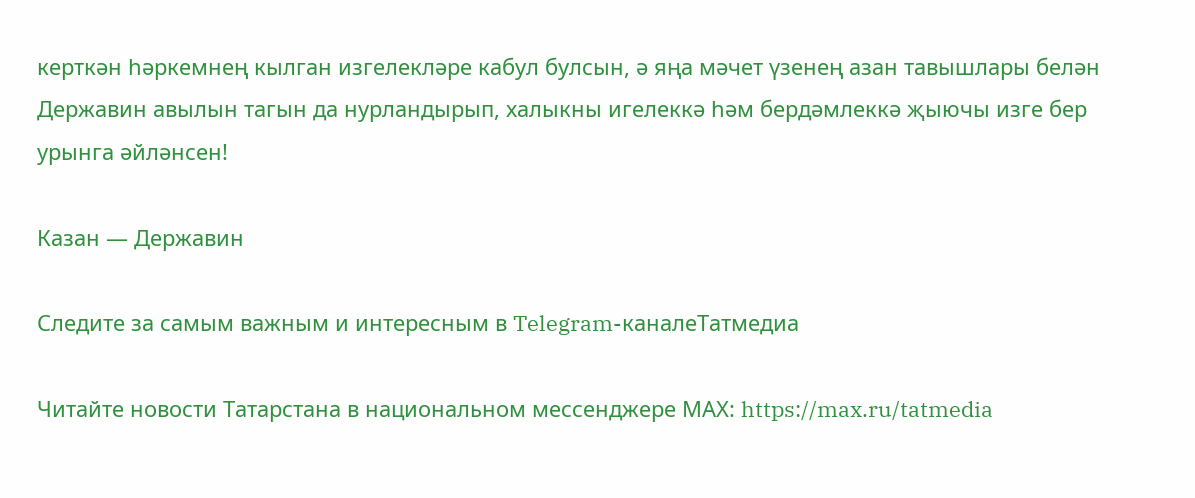керткән һәркемнең кылган изгелекләре кабул булсын, ә яңа мәчет үзенең азан тавышлары белән Державин авылын тагын да нурландырып, халыкны игелеккә һәм бердәмлеккә җыючы изге бер урынга әйләнсен!

Казан — Державин

Следите за самым важным и интересным в Telegram-каналеТатмедиа

Читайте новости Татарстана в национальном мессенджере MАХ: https://max.ru/tatmedia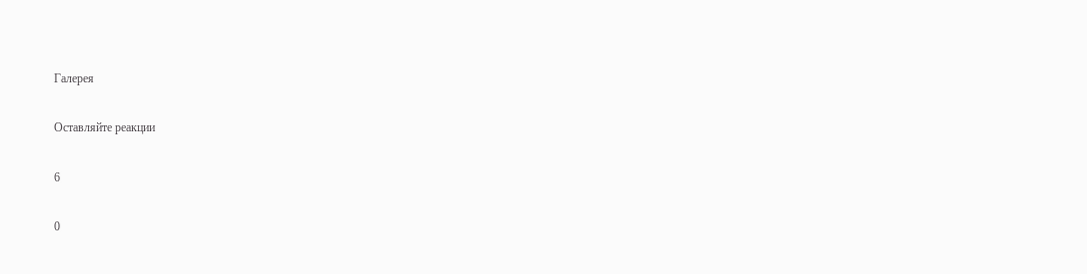Галерея

Оставляйте реакции

6

0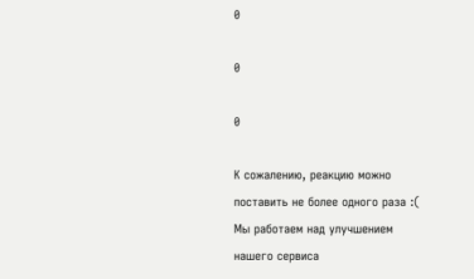0

0

0

К сожалению, реакцию можно поставить не более одного раза :(
Мы работаем над улучшением нашего сервиса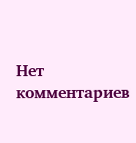Нет комментариев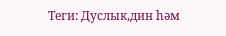Теги: Дуслык,дин һәм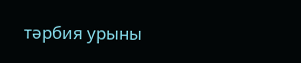тәрбия урыны